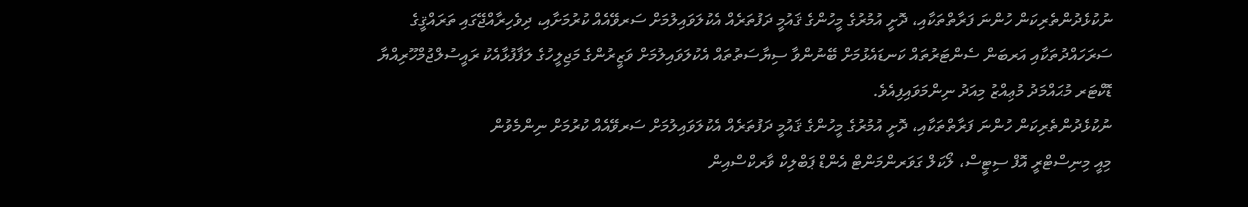ނުކުޅެދުންތެރިކަން ހުންނަ ފަރާތްތަކާއި، ދޮށީ އުމުރުގެ މީހުންގެ ޤައުމީ ދަފުތަރެއް އެކުލަވައިލުމަށް ސަރވޭއެއް ކުރުމަށާއި، ދިވެހިރާއްޖޭގައި ތަރައްޤީގެ ސަރަހައްދުތަކާއި އަރބަން ސެންޓަރުތައް ކަނޑައެޅުމަށް ބޭނުންވާ ސިޔާސަތުތައް އެކުލަވައިލުމަށް ވަޒީރުންގެ މަޖިލީހުގެ ލަފާފުޅާއެކު ރައީސުލްޖުމްހޫރިއްޔާ ޑޮކްޓަރ މުޙައްމަދު މުޢިއްޒު މިއަދު ނިންމަވައިފިއެވެ.
ނުކުޅެދުންތެރިކަން ހުންނަ ފަރާތްތަކާއި، ދޮށީ އުމުރުގެ މީހުންގެ ޤައުމީ ދަފުތަރެއް އެކުލަވައިލުމަށް ސަރވޭއެއް ކުރުމަށް ނިންމެވުން
މިއީ މިނިސްޓްރީ އޮފް ސިޓީސް، ލޯކަލް ގަވަރންމަންޓް އެންޑް ޕަބްލިކް ވާރކްސްއިން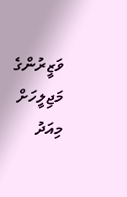ވަޒީރުންގެ މަޖިލީހަށް މިއަދު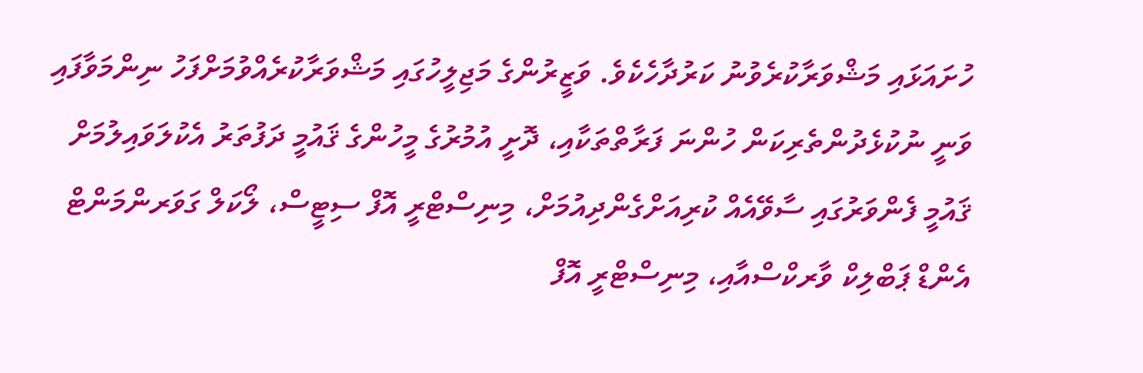ހުށައަޅައި މަޝްވަރާކުރެވުނު ކަރުދާހެކެވެ. ވަޒީރުންގެ މަޖިލީހުގައި މަޝްވަރާކުރެއްވުމަށްފަހު ނިންމަވާފައި ވަނީ ނުކުޅެދުންތެރިކަން ހުންނަ ފަރާތްތަކާއި، ދޮށީ އުމުރުގެ މީހުންގެ ޤައުމީ ދަފުތަރު އެކުލަވައިލުމަށް ޤައުމީ ފެންވަރުގައި ސާވޭއެއް ކުރިއަށްގެންދިއުމަށް، މިނިސްޓްރީ އޮފް ސިޓީސް، ލޯކަލް ގަވަރންމަންޓް އެންޑް ޕަބްލިކް ވާރކްސްއާއި، މިނިސްޓްރީ އޮފް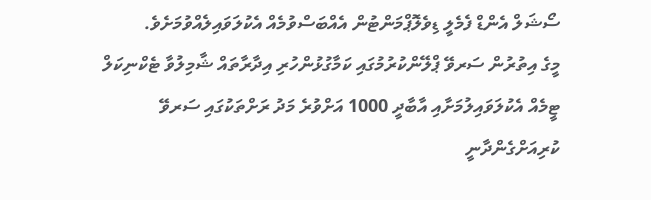ސޯޝަލް އެންޑް ފެމެލީ ޑިވެލޮޕްމަންޓުން އެއްބަސްވުމެއް އެކުލަވައިލެއްވުމަށެވެ.
މީގެ އިތުރުން ސަރވޭ ޕްލޭންކުރުމުގައި ކަމާގުޅުންހުރި އިދާރާތައް ޝާމިލުވާ ޓެކްނިކަލް ޓީމެއް އެކުލަވައިލުމަށާއި އާބާދީ 1000 އަށްވުރެ މަދު ރަށްތަކުގައި ސަރވޭ ކުރިއަށްގެންދާނީ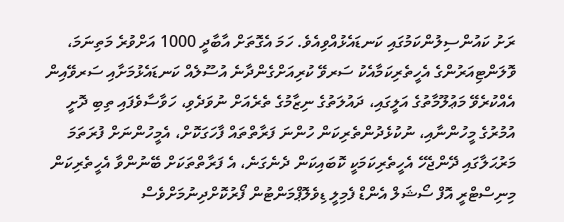ރަށު ކައުންސިލުންކަމުގައި ކަނޑައެޅުއްވިއެވެ. ހަމަ އެގޮތަށް އާބާދީ 1000 އަށްވުރެ މަތިނަމަ، ވޮލަންޓިއަރުންގެ އެހީތެރިކަމާއެކު ސަރވޭ ކުރިއަށްގެންދާނެ އުސޫލެއް ކަނޑައެޅުމަށާއި ސަރވޭއިން އެއްކުރެވޭ މަޢުލޫމާތުގެ އަލީގައި، ދައުލަތުގެ ނިޒާމުގެ ތެރެއަށް ނުވަދެވި، ހަވާސާވެފައި ތިބި ދޮށީ އުމުރުގެ މީހުންނާއި، ނުކުޅެދުންތެރިކަން ހުންނަ ފަރާތްތައް ފާހަގަކޮށް، އެމީހުންނަށް ފުރަތަމަ މަރުޙަލާގައި ދޭންޖެހޭ އެހީތެރިކަމަކީ ކޮބައިކަން ދެނެގަނެ، އެ ފަރާތްތަކަށް ބޭނުންވާ އެހީތެރިކަން މިނިސްޓްރީ އޮފް ސޯޝަލް އެންޑް ފެމިލީ ޑިވެލޮޕްމަންޓުން ފޯރުކޮށްދިނުމަށްވެސް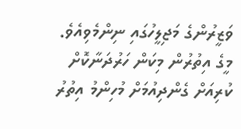ވަޒީރުންގެ މަޖިލީހުގައި ނިންމެވިއެވެ. މީގެ އިތުރުން މިކަން ހަރުދަނާކޮށް ކުރިއަށް ގެންދިއުމަށް މުހިންމު އިތުރު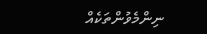ނިންމެވުންތަކެއް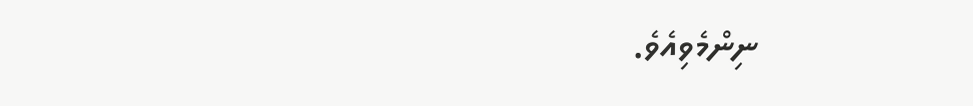ނިންމެވިއެވެ.